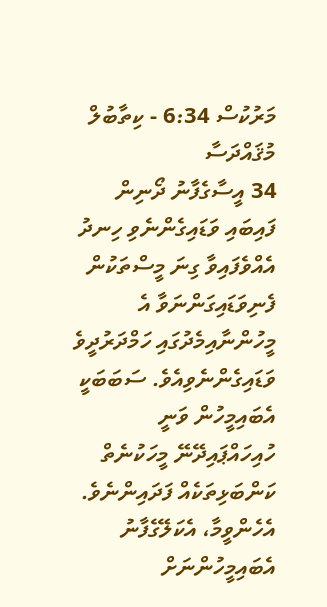މަރުކުސް 6:34 - ކިތާބުލް މުޤައްދަސާ
34 އީސާގެފާނު ދޯނިން ފައިބައި ވަޑައިގެންނެވި ހިނދު އެއްވެފައިވާ ގިނަ މީސްތަކުން ފެނިވަޑައިގަންނަވާ އެ މީހުންނާއިމެދުގައި ހަމްދަރުދީވެ ވަޑައިގެންނެވިއެވެ. ސަބަބަކީ އެބައިމީހުން ވަނީ ހުއިހައްޕައިދޭނޭ މީހަކުނެތް ކަންބަޅިތަކެއް ފަދައިންނެވެ. އެހެންވީމާ، އެކަލޭގެފާނު އެބައިމީހުންނަށް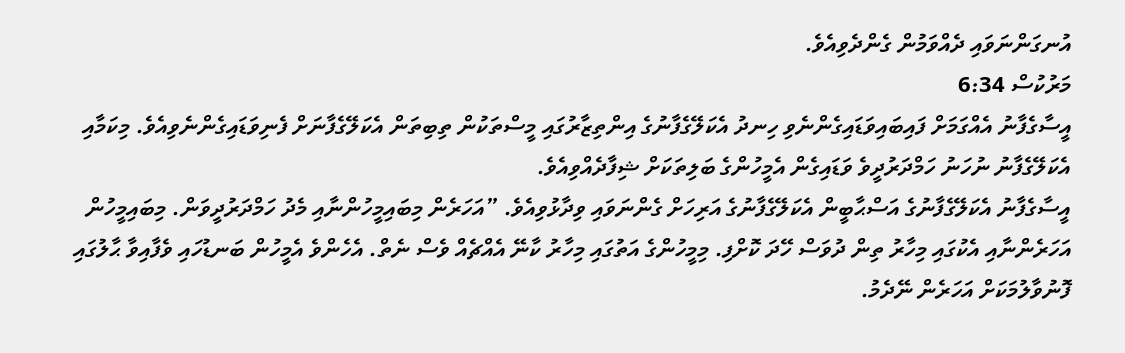އުނގަންނަވައި ދެއްވަމުން ގެންދެވިއެވެ.
މަރުކުސް 6:34
އީސާގެފާނު އެއްގަމަށް ފައިބައިވަޑައިގެންނެވި ހިނދު އެކަލޭގެފާނުގެ އިންތިޒާރުގައި މީސްތަކުން ތިބިތަން އެކަލޭގެފާނަށް ފެނިވަޑައިގެންނެވިއެވެ. މިކަމާއި އެކަލޭގެފާނު ނުހަނު ހަމްދަރުދީވެ ވަޑައިގެން އެމީހުންގެ ބަލިތަކަށް ޝިފާދެއްވިއެވެ.
އީސާގެފާނު އެކަލޭގެފާނުގެ އަސްޙާބީން އެކަލޭގެފާނުގެ އަރިހަށް ގެންނަވައި ވިދާޅުވިއެވެ. ”އަހަރެން މިބައިމީހުންނާއި މެދު ހަމްދަރުދީވަން. މިބައިމީހުން އަހަރެންނާއި އެކުގައި މިހާރު ތިން ދުވަސް ހޭދަ ކޮށްފި. މިމީހުންގެ އަތުގައި މިހާރު ކާނޭ އެއްޗެއް ވެސް ނެތް. އެހެންވެ އެމީހުން ބަނޑުހައި ވެފާއިވާ ޙާލުގައި ފޮނުވާލުމަކަށް އަހަރެން ނޭދެމު.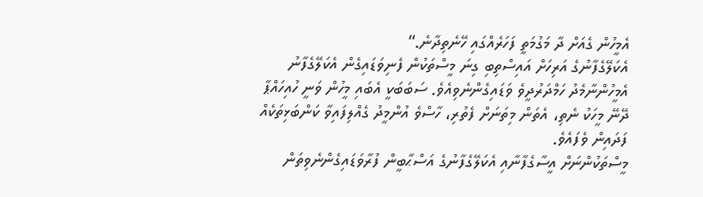އެމީހުން ގެއަށް ދާ މަގުމަތީ ފަހަރެއްގައި ހޭނެތިދާނެ.“
އެކަލޭގެފާނުގެ އަރިހަށް އައިސްތިބި ގިނަ މީސްތަކުން ފެނިވަޑައިގެން އެކަލޭގެފާނު އެމީހުންނާމެދު ހަމްދަރުދީވެ ވަޑައިގެންނެވިއެވެ. ސަބަބަކީ އެބައި މީހުން ވަނީ ހުއިހައްޕާ ދޭނޭ މީހަކު ނެތި، އެތަން މިތަނަށް ފެތުރި، ހާސްވެ އުންމީދު ގެއްލިފައިވާ ކަންބަޅިތަކެއް ފަދައިން ވެފައެވެ.
މީސްތަކުންނަށް އީސާގެފާނާއި އެކަލޭގެފާނުގެ އަސްޙާބީން ފުރާވަޑައިގެންނެވިތަން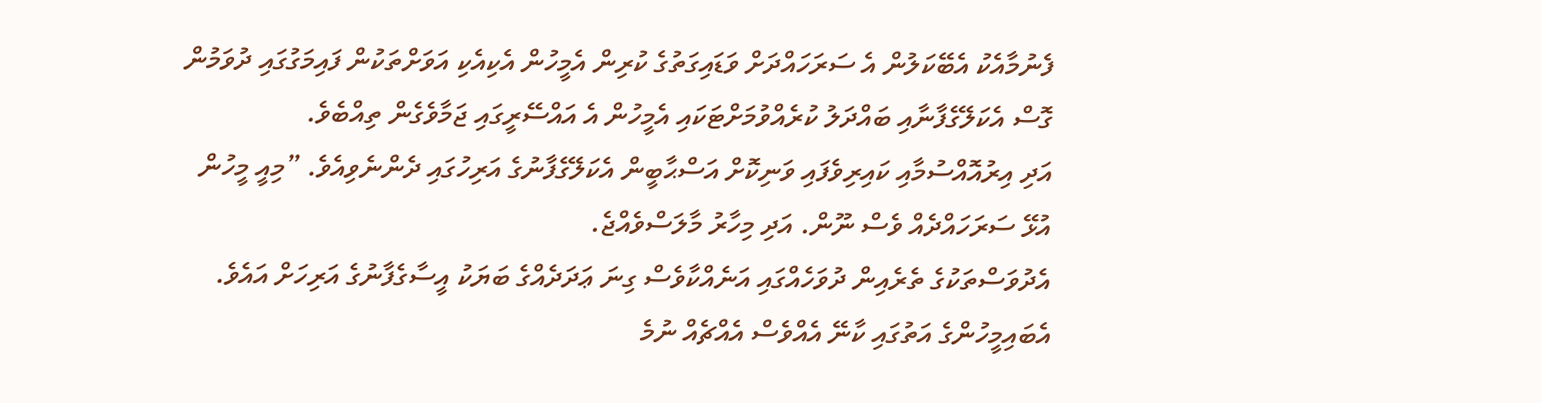ފެނުމާއެކު އެބޭކަލުން އެ ސަރަހައްދަށް ވަޑައިގަތުގެ ކުރިން އެމީހުން އެކިއެކި އަވަށްތަކުން ފައިމަގުގައި ދުވަމުން ގޮސް އެކަލޭގެފާނާއި ބައްދަލު ކުރެއްވުމަށްޓަކައި އެމީހުން އެ އައްސޭރީގައި ޖަމާވެގެން ތިއްބެވެ.
އަދި އިރުއޮއްސުމާއި ކައިރިވެފައި ވަނިކޮށް އަސްޙާބީން އެކަލޭގެފާނުގެ އަރިހުގައި ދެންނެވިއެވެ. ”މިއީ މީހުން އުޅޭ ސަރަހައްދެއް ވެސް ނޫން. އަދި މިހާރު މާލަސްވެއްޖެ.
އެދުވަސްތަކުގެ ތެރެއިން ދުވަހެއްގައި އަނެއްކާވެސް ގިނަ ޢަދަދެއްގެ ބަޔަކު އީސާގެފާނުގެ އަރިހަށް އައެވެ. އެބައިމީހުންގެ އަތުގައި ކާނޭ އެއްވެސް އެއްޗެއް ނުމެ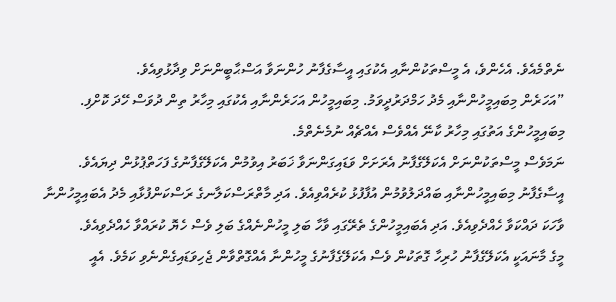ނެތްމެއެވެ. އެހެންވެ، އެ މީސްތަކުންނާއި އެކުގައި އީސާގެފާނު ހުންނަވާ އަސްޙާބީންނަށް ވިދާޅުވިއެވެ.
”އަހަރެން މިބައިމީހުންނާއި މެދު ހަމްދަރުދީވަމު. މިބައިމީހުން އަހަރެންނާއި އެކުގައި މިހާރު ތިން ދުވަސް ހޭދަ ކޮށްފި. މިބައިމީހުންގެ އަތުގައި މިހާރު ކާނޭ އެއްވެސް އެއްޗެއް ނުމެނެތްމެ.
ނަމަވެސް މީސްތަކުންނަށް އެކަލޭގެފާނު އެރަށަށް ވަޑައިގަންނަވާ ޚަބަރު އިވުމުން އެކަލޭގެފާނުގެ ފަހަތްޕުޅުން ދިޔައެވެ. އީސާގެފާނު މިބައިމީހުންނާއި ބައްދަލުވުމުން އުފާފުޅު ކުރެއްވިއެވެ. އަދި މާތްރަސްކަލާނގެ ރަސްކަންފުޅާއި މެދު އެބައިމީހުންނާ ވާހަކަ ދައްކަވާ ހެއްދެވިއެވެ. އަދި އެބައިމީހުންގެ ތެރޭގައި ވާހާ ބަލި މީހުންނެއްގެ ބަލި ވެސް ހެޔޮ ކުރައްވާ ހެއްދެވިއެވެ.
މީގެ މާނައަކީ އެކަލޭގެފާނު ހުރިހާ ގޮތަކުން ވެސް އެކަލޭގެފާނުގެ މީހުންނާ އެއްގޮތްވާން ޖެހިވަޑައިގެންނެވި ކަމެވެ. އެއީ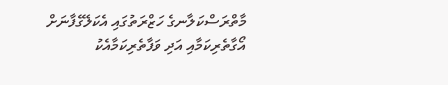މާތްރަސްކަލާނގެ ހަޒްރަތުގައި އެކަލޭގެފާނަށް އޯގާތެރިކަމާއި އަދި ވަފާތެރިކަމާއެކު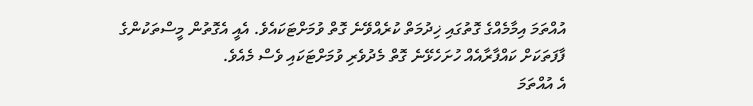އުއްތަމަ އިމާމެއްގެ ގޮތުގައި ޚިދުމަތް ކުރެއްވޭނެ ގޮތް ވުމަށްޓަކައެވެ. އެއީ އެގޮތުން މީސްތަކުންގެ ފާފަތަކަށް ކައްފާރާއެއް ހުށަހެޅޭނެ ގޮތް މެދުވެރި ވުމަށްޓަކައި ވެސް މެއެވެ.
އެ އުއްތަމަ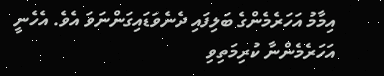އިމާމު އަހަރެމެންގެ ބަލިފައި ދެނެވަޑައިގަންނަވަ އެވެ. އެހެނީ އަހަރެމެންނާ ކުރިމަތިވި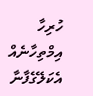ހުރިހާ އިމްތިހާނެއް އެކަލޭގެފާނާ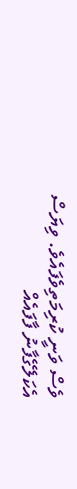ވެސް ވަނީ ކުރިމަތިވެފައެވެ. ވިޔަސް އެކަލޭގެފާނު ފާފައެއް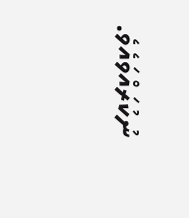ނުކުރައްވައެވެ.